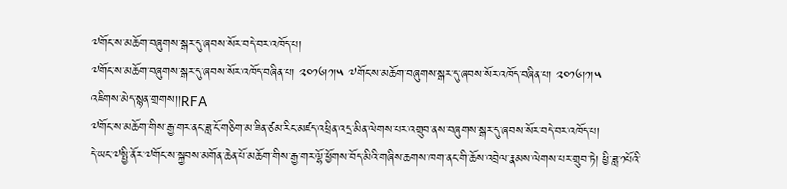༧གོང་ས་མཆོག་བཞུགས་སྒར་དུ་ཞབས་སོར་བདེ་བར་འཁོད་པ།
༧གོང་ས་མཆོག་བཞུགས་སྒར་དུ་ཞབས་སོར་འཁོད་བཞིན་པ། ༢༠༡༦།༡།༥ ༧གོང་ས་མཆོག་བཞུགས་སྒར་དུ་ཞབས་སོར་འཁོད་བཞིན་པ། ༢༠༡༦།༡།༥
འཇིགས་མེད་སྙན་གྲགས།།RFA
༧གོང་ས་མཆོག་གིས་རྒྱ་གར་ནང་ཟླ་ངོ་གཅིག་མ་ཟིན་ཙམ་རིང་མཛད་འཕྲིན་འདྲ་མིན་ལེགས་པར་འགྲུབ་ནས་བཞུགས་སྒར་དུ་ཞབས་སོར་བདེ་བར་འཁོད་པ།
དེ་ཡང་༧སྤྱི་ནོར་༧གོང་ས་སྐྱབས་མགོན་ཆེན་པོ་མཆོག་གིས་རྒྱ་གར་ལྷོ་ཕྱོགས་བོད་མིའི་གཞིས་ཆགས་ཁག་ནང་གི་ཆོས་འབྲེལ་རྣམས་ལེགས་པར་གྲུབ་ཏེ། ཕྱི་ཟླ་༡པོའི་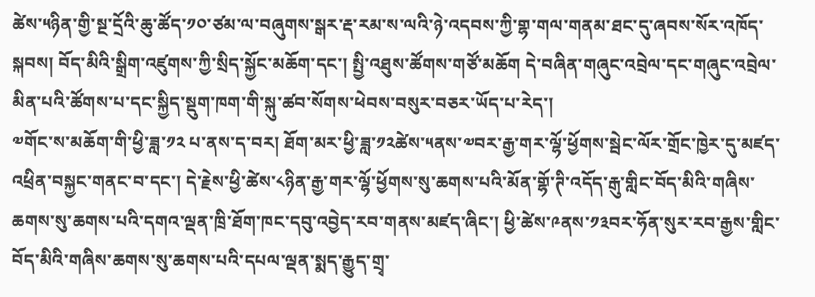ཚེས་༥ཉིན་གྱི་སྔ་དྲོའི་ཆུ་ཚོད་༡༠་ཙམ་ལ་བཞུགས་སྒར་རྡ་རམ་ས་ལའི་ཉེ་འདབས་ཀྱི་གྷ་གལ་གནམ་ཐང་དུ་ཞབས་སོར་འཁོད་སྐབས། བོད་མིའི་སྒྲིག་འཛུགས་ཀྱི་སྲིད་སྐྱོང་མཆོག་དང་། སྤྱི་འཐུས་ཚོགས་གཙོ་མཆོག དེ་བཞིན་གཞུང་འབྲེལ་དང་གཞུང་འབྲེལ་མིན་པའི་ཚོགས་པ་དང་སྐྱིད་སྡུག་ཁག་གི་སྐུ་ཚབ་སོགས་ཕེབས་བསུར་བཅར་ཡོད་པ་རེད་།
༧གོང་ས་མཆོག་གི་ཕྱི་ཟླ་༡༢ པ་ནས་ད་བར། ཐོག་མར་ཕྱི་ཟླ་༡༢ཚེས་༥ནས་༧བར་རྒྱ་གར་ལྷོ་ཕྱོགས་སྦེང་ལོར་གྲོང་ཁྱེར་དུ་མཛད་འཕྲིན་བསྐྱང་གནང་བ་དང་། དེ་རྗེས་ཕྱི་ཚེས་༨ཉིན་རྒྱ་གར་ལྷོ་ཕྱོགས་སུ་ཆགས་པའི་མོན་གྷོ་ཊི་འདོད་རྒུ་གླིང་བོད་མིའི་གཞིས་ཆགས་སུ་ཆགས་པའི་དགའ་ལྡན་ཁྲི་ཐོག་ཁང་དབུ་འབྱེད་རབ་གནས་མཛད་ཞིང་། ཕྱི་ཚེས་༩ནས་༡༣བར་ཧོན་སུར་རབ་རྒྱས་གླིང་བོད་མིའི་གཞིས་ཆགས་སུ་ཆགས་པའི་དཔལ་ལྡན་སྨད་རྒྱུད་གྲྭ་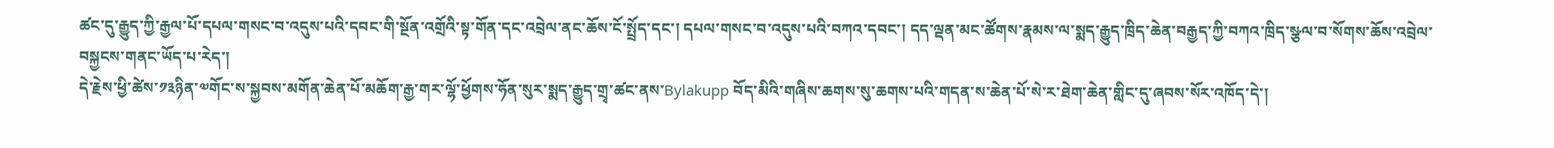ཚང་དུ་རྒྱུད་ཀྱི་རྒྱལ་པོ་དཔལ་གསང་བ་འདུས་པའི་དབང་གི་སྔོན་འགྲོའི་སྟ་གོན་དང་འབྲེལ་ནང་ཆོས་ངོ་སྤྲོད་དང་། དཔལ་གསང་བ་འདུས་པའི་བཀའ་དབང་། དད་ལྡན་མང་ཚོགས་རྣམས་ལ་སྨད་རྒྱུད་ཁྲིད་ཆེན་བརྒྱད་ཀྱི་བཀའ་ཁྲིད་སྩལ་བ་སོགས་ཆོས་འབྲེལ་བསྐྱངས་གནང་ཡོད་པ་རེད་།
དེ་རྗེས་ཕྱི་ཚེས་༡༣ཉིན་༧གོང་ས་སྐྱབས་མགོན་ཆེན་པོ་མཆོག་རྒྱ་གར་ལྷོ་ཕྱོགས་ཧོན་སུར་སྨད་རྒྱུད་གྲྭ་ཚང་ནས་Bylakupp བོད་མིའི་གཞིས་ཆགས་སུ་ཆགས་པའི་གདན་ས་ཆེན་པོ་སེ་ར་ཐེག་ཆེན་གླིང་དུ་ཞབས་སོར་འཁོད་དེ་།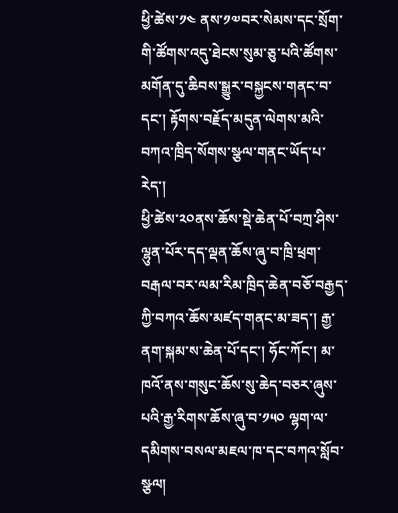ཕྱི་ཚེས་༡༤ ནས་༡༧བར་སེམས་དང་སྲོག་གི་ཚོགས་འདུ་ཐེངས་སུམ་ཅུ་པའི་ཚོགས་མགོན་དུ་ཆིབས་སྒྱུར་བསྐྱངས་གནང་བ་དང་། རྟོགས་བརྗོད་མདུན་ལེགས་མའི་བཀའ་ཁྲིད་སོགས་སྩལ་གནང་ཡོད་པ་རེད་།
ཕྱི་ཚེས་༢༠ནས་ཆོས་སྡེ་ཆེན་པོ་བཀྲ་ཤིས་ལྷུན་པོར་དད་ལྡན་ཆོས་ཞུ་བ་ཁྲི་ཕྲག་བརྒལ་བར་ལམ་རིམ་ཁྲིད་ཆེན་བཅོ་བརྒྱད་ཀྱི་བཀའ་ཆོས་མཛད་གནང་མ་ཟད་། རྒྱ་ནག་སྐམ་ས་ཆེན་པོ་དང་། ཧོང་ཀོང་། མ་ཁའོ་ནས་གསུང་ཆོས་སུ་ཆེད་བཅར་ཞུས་པའི་རྒྱ་རིགས་ཆོས་ཞུ་བ་༡༥༠ ལྷག་ལ་དམིགས་བསལ་མཇལ་ཁ་དང་བཀའ་སློབ་སྩལ།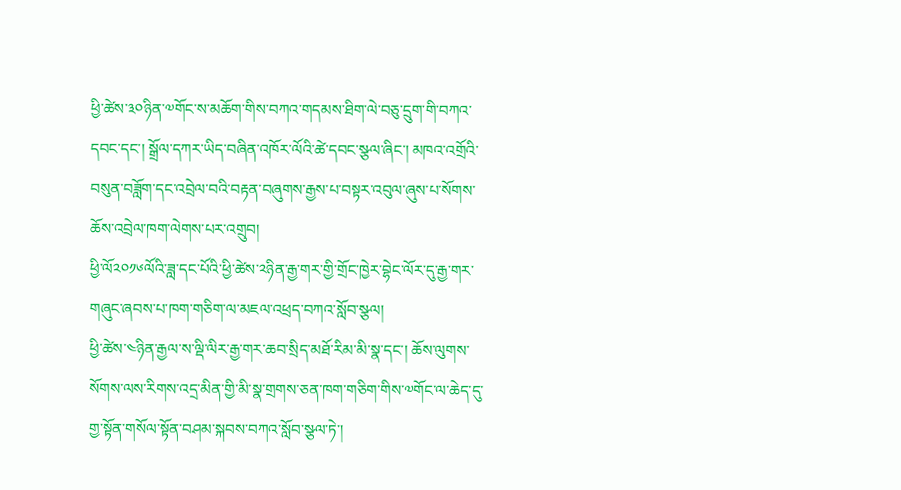ཕྱི་ཚེས་༣༠ཉིན་༧གོང་ས་མཆོག་གིས་བཀའ་གདམས་ཐིག་ལེ་བཅུ་དྲུག་གི་བཀའ་དབང་དང་། སྒྲོལ་དཀར་ཡིད་བཞིན་འཁོར་ལོའི་ཚེ་དབང་སྩལ་ཞིང་། མཁའ་འགྲོའི་བསུན་བཟློག་དང་འབྲེལ་བའི་བརྟན་བཞུགས་རྒྱས་པ་བསྟར་འབུལ་ཞུས་པ་སོགས་ཆོས་འབྲེལ་ཁག་ལེགས་པར་འགྲུབ།
ཕྱི་ལོ༢༠༡༦ལོའི་ཟླ་དང་པོའི་ཕྱི་ཚེས་༢ཉིན་རྒྱ་གར་གྱི་གྲོང་ཁྱེར་བྷེང་ལོར་དུ་རྒྱ་གར་གཞུང་ཞབས་པ་ཁག་གཅིག་ལ་མཇལ་འཕྲད་བཀའ་སློབ་སྩལ།
ཕྱི་ཚེས་༤ཉིན་རྒྱལ་ས་ལྡི་ལིར་རྒྱ་གར་ཆབ་སྲིད་མཐོ་རིམ་མི་སྣ་དང་། ཆོས་ལུགས་སོགས་ལས་རིགས་འདྲ་མིན་གྱི་མི་སྣ་གྲགས་ཅན་ཁག་གཅིག་གིས་༧གོང་ལ་ཆེད་དུ་གྱ་སྟོན་གསོལ་སྟོན་བཤམ་སྐབས་བཀའ་སློབ་སྩལ་ཏེ་།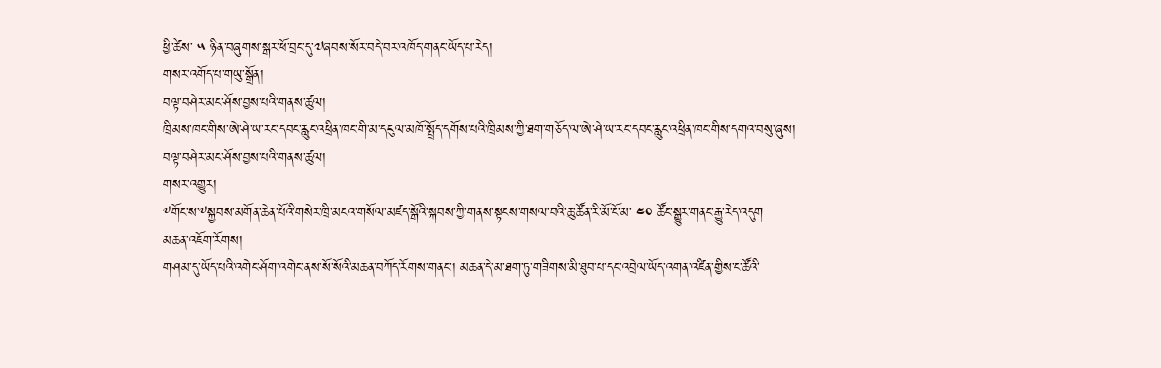ཕྱི་ཚེས་ ༥ ཉིན་བཞུགས་སྒར་ཕོ་བྲང་དུ་༧ཞབས་སོར་བདེ་བར་འཁོད་གནང་ཡོད་པ་རེད།
གསར་འགོད་པ་གཡུ་སྒྲོན།
བལྟ་བཤེར་མང་ཤོས་བྱས་པའི་གནས་ཚུལ།
ཁྲིམས་ཁང་གིས་ཨེ་ཤེ་ཡ་རང་དབང་རླུང་འཕྲིན་ཁང་གི་མ་དངུལ་མཁོ་སྤྲོད་དགོས་པའི་ཁྲིམས་ཀྱི་ཐག་གཅོད་ལ་ཨེ་ཤེ་ཡ་རང་དབང་རླུང་འཕྲིན་ཁང་གིས་དགའ་བསུ་ཞུས།
བལྟ་བཤེར་མང་ཤོས་བྱས་པའི་གནས་ཚུལ།
གསར་འགྱུར།
༸གོང་ས་༸སྐྱབས་མགོན་ཆེན་པོའི་གསེར་ཁྲི་མངའ་གསོལ་མཛད་སྒོའི་སྐབས་ཀྱི་གནས་སྟངས་གསལ་བའི་ཆུ་ཚོན་རི་མོ་ངོ་མ་ ༤༠ ཚོང་སྒྱུར་གནང་རྒྱུ་རེད་འདུག
མཆན་འཇོག་རོགས།
གཤམ་དུ་ཡོད་པའི་འགེང་ཤོག་འགེང་ནས་སོ་སོའི་མཆན་བཀོད་རོགས་གནང་། མཆན་དེ་མ་ཐག་ཏུ་གཟིགས་མི་ཐུབ་པ་དང་འབྲེལ་ཡོད་འགན་འཛིན་གྱིས་ང་ཚོའི་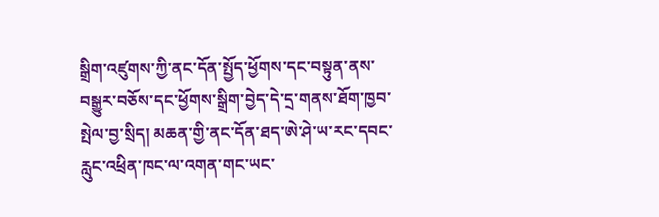སྒྲིག་འཛུགས་ཀྱི་ནང་དོན་སྤྱོད་ཕྱོགས་དང་བསྟུན་ནས་བསྒྱུར་བཅོས་དང་ཕྱོགས་སྒྲིག་བྱེད་དེ་དྲ་གནས་ཐོག་ཁྱབ་སྤེལ་བྱ་སྲིད། མཆན་གྱི་ནང་དོན་ཐད་ཨེ་ཤེ་ཡ་རང་དབང་རླུང་འཕྲིན་ཁང་ལ་འགན་གང་ཡང་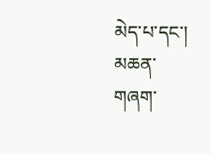མེད་པ་དང་། མཆན་གཞག་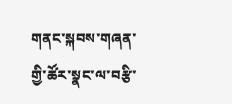གནང་སྐབས་གཞན་གྱི་ཚོར་སྣང་ལ་བརྩི་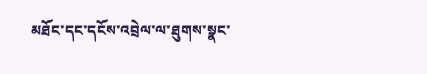མཐོང་དང་དངོས་འབྲེལ་ལ་ཐུགས་སྣང་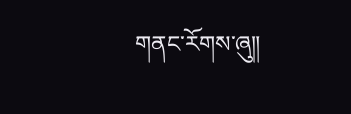གནང་རོགས་ཞུ༎